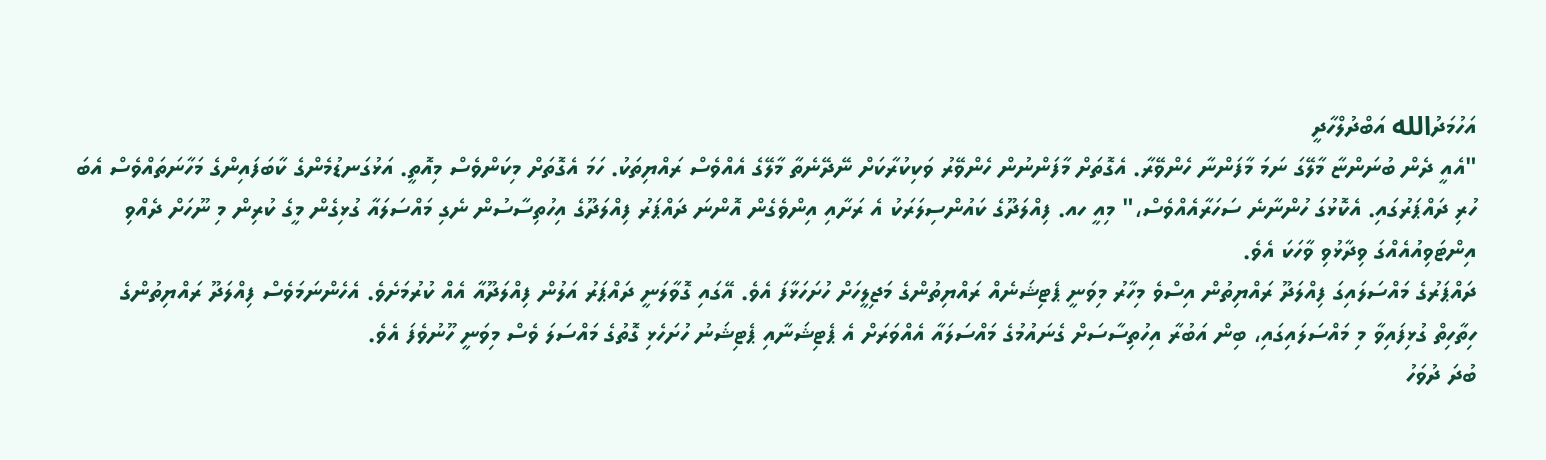އަހުމަދުالله އަބްދުލްހާދީ
"އެއީ ދެން ބުނަންޏާ މާލޭގަ ނަމަ މާފަންނާ ހެންވޭރާ. އެގޮތަށް މާފަންނުން ހެންވޭރު ވަކިކުރާކަށް ނޭދޭނެތާ މާލޭގެ އެއްވެސް ރައްޔިތަކު. ހަމަ އެގޮތަށް މިކަންވެސް މިއޮތީ. އަޅުގަނޑުމެންގެ ކާބަފައިންގެ މަހާނަތައްވެސް އެބަ ހުރި ދައްޕަރުގައި. އެކޮޅުގަ ހުންނާނެ ސަހަރާއެއްވެސް،" މިއީ ހއ. ފިއްލަދޫގެ ކައުންސިލަރަކު އެ ރަށާއި އިންވެގެން އޮންނަ ދައްޕަރު ފިއްލަދޫގެ އިހުތިސާސުން ނެގި މައްސަލައާ ގުޅިގެން މީގެ ކުރިން މި ނޫހަށް ދެއްވި އިންޓަވިއުއެއްގަ ވިދާޅުވި ވާހަކަ އެވެ.
ދައްޕަރުގެ މައްސަލައިގަ ފިއްލަދޫ ރައްޔިތުން އިސްވެ މިހާރު މިވަނީ ޕެޓިޝަނެއް ރައްޔިތުންގެ މަޖިލީހަށް ހުށަހަޅާފަ އެވެ. އޭގައި ގޮވާލަނީ ދައްޕަރު އަލުން ފިއްލަދޫއާ އެއް ކުރުމަށެވެ. އެހެންނަމަވެސް ފިއްލަދޫ ރައްޔިތުންގެ ހިތާހިތް ގުޅިފައިވާ މި މައްސަލައިގައި، ބިން އަބުރާ އިހުތިސާސަށް ގެނައުމުގެ މައްސަލައާ އެއްވަރަށް އެ ޕެޓިޝަނާއި ޕެޓިޝަނު ހުށަހެޅި ގޮތުގެ މައްސަލަ ވެސް މިވަނީ ހޫނުވެފަ އެވެ.
ބުދަ ދުވަހު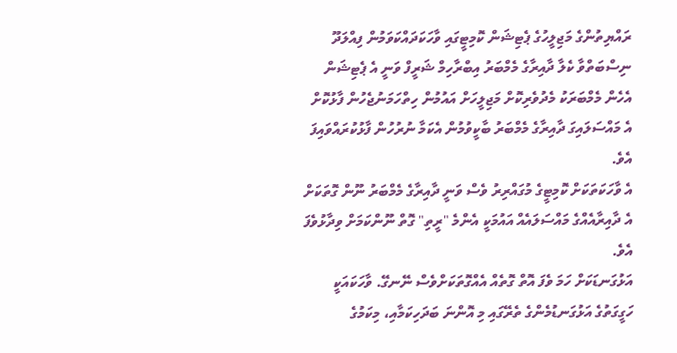ރައްޔިތުންގެ މަޖިލީހުގެ ޕެޓިޝަން ކޮމިޓީގައި ވާހަކަދައްކަވަމުން ފިއްލަދޫ ނިސްބަތްވާ ކެލާ ދާއިރާގެ މެމްބަރު އިބްރާހިމް ޝަރީފް ވަނީ އެ ޕެޓިޝަން އެހެން މެމްބަރަކު މެދުވެރިކޮށް މަޖިލީހަށް އައުމުން ހިތްހަމަނުޖެހުން ފާޅުކޮށް އެ މައްސަލައިގަ ދާއިރާގެ މެމްބަރު ބާކީވުމުން އެކަމާ ނުރުހުން ފާޅުކުރައްވައިފަ އެވެ.
އެ ވާހަކަތަކަށް ކޮމިޓީގެ މުގައްރިރު ވެސް ވަނީ ދާއިރާގެ މެމްބަރު ނޫން ގޮތަކަށް އެ ދާއިރާއެއްގެ މައްސަލައެއް އައުމަކީ އެންމެ "ރީތި" ގޮތް ނޫންކަމަށް ވިދާޅުވެފަ އެވެ.
އަޅުގަނޑަކަށް ހަމަ ވެފަ އޮތް ގޮތެއް އެއްގޮތަކަށްވެސް ނޭނގޭ. ވާހަކައަކީ ހަގީގަތުގެ އަޅުގަނޑުމެންގެ ތެރޭގައި މި އޮންނަ ބަދަހިކަމާއި، މިކަމުގެ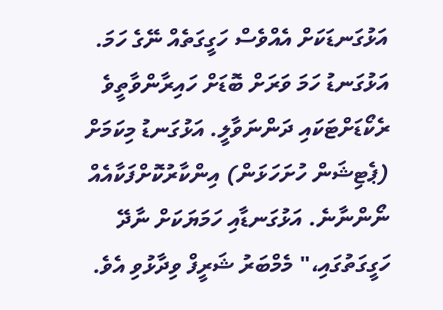އަޅުގަނޑަކަށް އެއްވެސް ހަގީގަތެއް ނޭގެ ހަމަ. އަޅުގަނޑު ހަމަ ވަރަށް ބޮޑަށް ހައިރާންވާތީވެ ރެކޯޑަށްޓަކައި ދަންނަވާލީ. އަޅުގަނޑު މިކަމަށް (ޕެޓިޝަން ހުށަހަޅަން) އިންކާރުކޮށްފަކާއެއް ނޯންނާނެ. އަޅުގަނޑާއި ހަމަޔަކަށް ނާދޭ ހަގީގަތުގައި،" މެމްބަރު ޝަރީފް ވިދާޅުވި އެވެ.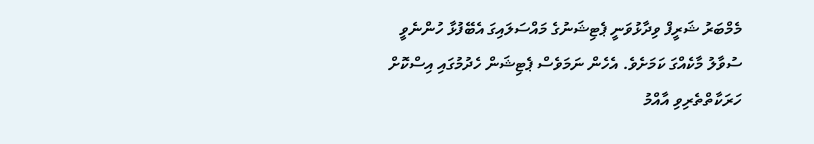މެމްބަރު ޝަރީފް ވިދާޅުވަނީ ޕެޓިޝަނުގެ މައްސަލައިގަ އެބޭފުޅާ ހުންނެވީ ސުވާލު މާކެއްގަ ކަމަށެވެ. އެހެން ނަމަވެސް ޕެޓިޝަން ހެދުމުގައި އިސްކޮށް ހަރަކާތްތެރިވި އާއްމު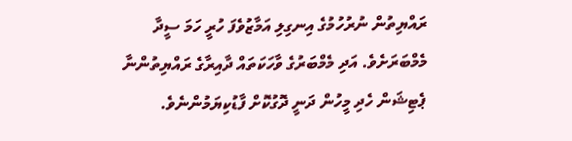ރައްޔިތުން ނުރުހުމުގެ އިނގިލި އަމާޒުވެފަ ހުރީ ހަމަ ސީދާ މެމްބަރަށެވެ. އަދި މެމްބަރުގެ ވާހަކަތައް ދާއިރާގެ ރައްޔިތުންނާ ޕެޓިޝަން ހެދި މީހުން ދަނީ ދޮގުކޮށް ފާޑުކިޔަމުންނެވެ.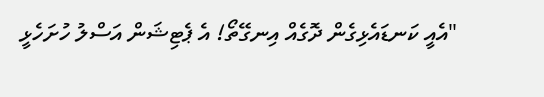"އެއީ ކަނޑައެޅިގެން ދޮގެއް އިނގޭތޯ! އެ ޕެޓިޝަން އަސްލު ހުށަހެޅީ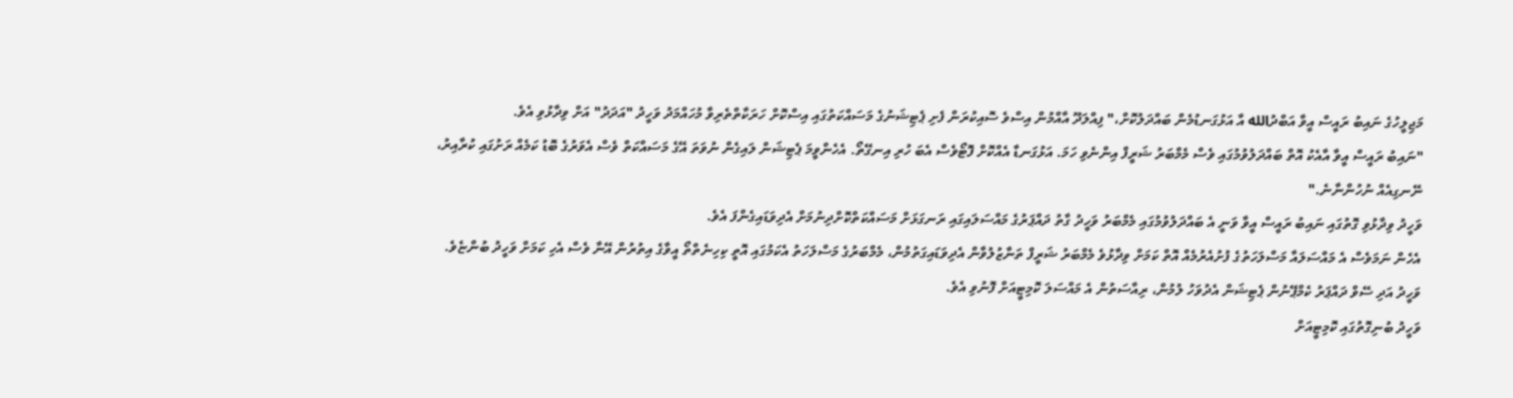މަޖިލީހުގެ ނައިބު ރައީސް އީވާ އަބްދުالله އާ އަޅުގަނޑުމެން ބައްދަލުކޮށް،" ފިއްލަދޫ އާއްމުން އިސްވެ ސޮއިކުރަން ފެށި ޕެޓިޝަނުގެ މަސައްކަތުގައި އިސްކޮށް ހަރަކާތްތެރިވާ މުހައްމަދު ވަހީދު "އަދަދު" އަށް ވިދާޅުވި އެވެ.
"ނައިބު ރައީސް އީވާ އާއެކު އޮތް ބައްދަލުވުމުގައި ވެސް މެމްބަރު ޝަރީފް އިންނެވި ހަމަ. އަޅުގަނޑާ އެއްކޮށް ފޮޓޯވެސް އެބަ ހުރި އިނގޭތޯ. އެހެންވީމަ ޕެޓިޝަން ލައިގެން ނުވަތަ އޭގެ މަސައްކަތް ވެސް އެވަރުގެ ބޮޑު ކަމެއް ރަށުގައި ކުރާއިރު، ނޭނގިއެއް ނުހުންނާނެ."
ވަހީދު ވިދާޅުވި ގޮތުގައި ނައިބު ރައީސް އީވާ ވަނީ އެ ބައްދަލުވުމުގައި މެމްބަރު ވަހީދު ގާތު ދައްޕަރުގެ މައްސަލައިގައި ރަނގަޅަށް މަސައްކަތްކޮށްދިނުމަށް އެދިވަޑައިގެންފަ އެވެ.
އެހެން ނަމަވެސް އެ މައްސަލައާ މަސްލަހަތުގެ ފުށުއެރުމެއް އޮތް ކަމަށް ވިދާޅުވެ މެމްބަރު ޝަރީފް ތަނާޒުލުވާން އެދިވަޑައިގަތުމުން، މެމްބަރުގެ މަސްލަހަތު އެކަމުގައި އޮތީ ކިހިނެތްތޯ އީވާގެ އިތުރުން އޭނާ ވެސް އެހި ކަމަށް ވަހީދު ބުންޏެވެ.
ވަހީދު އަދި ސޭވް ދައްޕަރު ކެމްޕޭނުން ޕެޓިޝަން އެދުވަހު ލުމުން، ރިއާސަތުން އެ މައްސަލަ ކޮމިޓީއަށް ފޮނުވި އެވެ.
ވަހީދު ބުނިގޮތުގައި ކޮމިޓީއަށް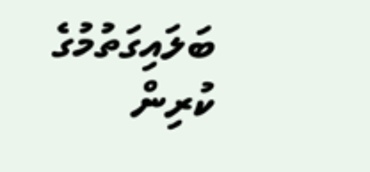ބަލައިގަތުމުގެ ކުރިން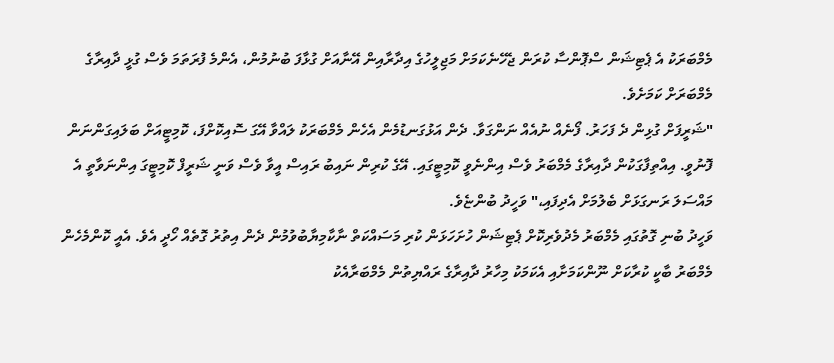މެމްބަރަކު އެ ޕެޓިޝަން ސްޕޮންސާ ކުރަން ޖެހޭނެކަމަށް މަޖިލީހުގެ އިދާރާއިން އޭނާއަށް ގުޅާފަ ބުނުމުން، އެންމެ ފުރަތަމަ ވެސް ގުޅީ ދާއިރާގެ މެމްބަރަށް ކަމަށެވެ.
"ޝަރީފަށް ގުޅިން ދެ ފަހަރު. ފޯނެއް ނުއެއް ނަންގަވާ. ދެން އަޅުގަނޑުމެން އެހެން މެމްބަރަކު ލައްވާ އޭގަ ސޮއިކޮށްފަ، ކޮމިޓީއަށް ބަލައިގަންނަން ފޮނުވީ. އިއްތިފާގަކުން ދާއިރާގެ މެމްބަރު ވެސް އިންނެވީ ކޮމިޓީގައި. އޭގެ ކުރިން ނައިބު ރައިސް އީވާ ވެސް ވަނީ ޝަރީފް ކޮމިޓީގަ އިންނަވާތީ އެ މައްސަލަ ރަނގަޅަށް ބެލުމަށް އެދިފައި،" ވަހީދު ބުންޏެވެ.
ވަހީދު ބުނި ގޮތުގައި މެމްބަރު މެދުވެރިކޮށް ޕެޓިޝަން ހުށަހަޅަން ކުރި މަސައްކަތް ނާކާމިޔާބުވުމުން ދެން އިތުރު ގޮތެއް ހޯދީ އެވެ. އެއީ ކޮންމެހެން މެމްބަރު ބާކީ ކުރާކަށް ނޫންކަމަށާއި އެކަމަކު މިހާރު ދާއިރާގެ ރައްޔިތުން މެމްބަރާއެކު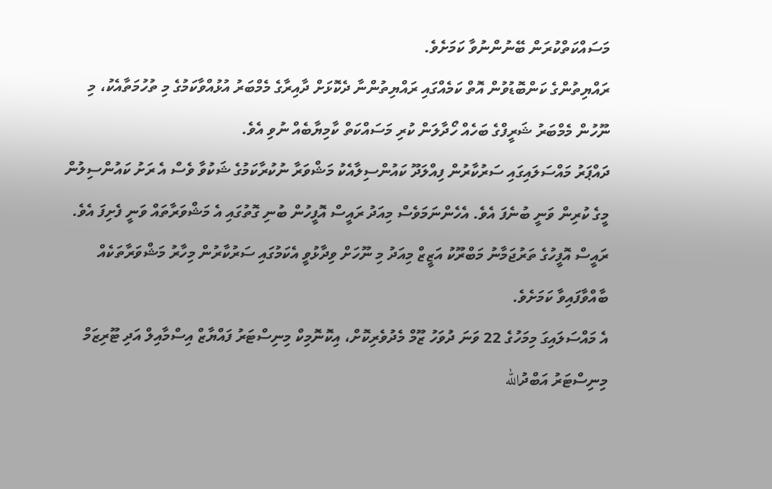މަސައްކަތްކުރަން ބޭނުންނުވާ ކަމަށެވެ.
ރައްޔިތުންގެ ކަންބޮޑުވުން އޮތް ކަމެއްގައި ރައްޔިތުންނާ ދެކޮޅަށް ދާއިރާގެ މެމްބަރު އުޅުއްވާކަމުގެ މި ތުހުމަތާއެކު، މި ނޫހުން މެމްބަރު ޝަރީފްގެ ބަހެއް ހޯދާލަން ކުރި މަސައްކަތް ކާމިޔާބެއް ނުވި އެވެ.
ދައްޕަރު މައްސަލައިގައި ސަރުކާރުން ފިއްލަދޫ ކައުންސިލާއެކު މަޝްވަރާ ނުކުރާކަމުގެ ޝަކުވާ ވެސް އެ ރަށު ކައުންސިލުން މީގެ ކުރިން ވަނީ ބުނެފަ އެވެ. އެހެންނަމަވެސް މިއަދު ރައީސް އޮފީހުން ބުނި ގޮތުގައި އެ މަޝްވަރާތައް ވަނީ ފެށިފަ އެވެ.
ރައީސް އޮފީހުގެ ތަރުޖަމާނު މަބްރޫކު އަޒީޒް މިއަދު މި ނޫހަށް ވިދާޅުވީ އެކަމުގައި ސަރުކާރުން މިހާރު މަޝްވަރާތަކެއް ބާއްވާފައިވާ ކަމަށެވެ.
އެ މައްސަލައިގަ މިމަހުގެ 22 ވަނަ ދުވަހު ޒޫމް މެދުވެރިކޮށް، އިކޮނޮމިކް މިނިސްޓަރު ފައްޔާޒް އިސްމާއިލް އަދި ޓޫރިޒަމް މިނިސްޓަރު އަބްދުالله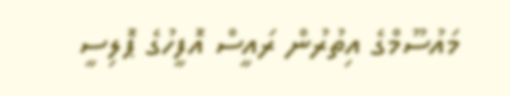މައުސޫމްގެ އިތުރުން ރައީސް އޮފީހުގެ ޕޮލިސީ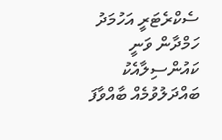ސެކްރެޓަރީ އަހުމަދު ހަމްދާން ވަނީ ކައުންސިލާއެކު ބައްދަލުވުމެއް ބާއްވާފަ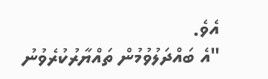އެވެ.
"އެ ބައްދަލުވުމުން ތައްޔާރުކުރެވުނު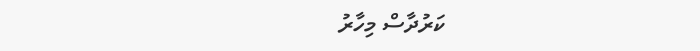ކަރުދާސް މިހާރު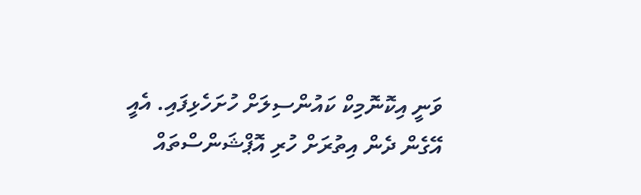ވަނީ އިކޮނޮމިކް ކައުންސިލަށް ހުށަހެޅިފައި. އެއީ އޭގެން ދެން އިތުރަށް ހުރި އޮޕްޝަންސްތައް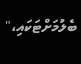ބެލުމަށްޓަކައި،"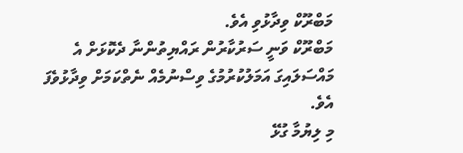މަބްރޫކް ވިދާޅުވި އެވެ.
މަބްރޫކް ވަނީ ސަރުކާރުން ރައްޔިތުންނާ ދެކޮޅަށް އެ މައްސަލައިގަ އަމަލުކުރުމުގެ ވިސްނުމެއް ނެތްކަމަށް ވިދާޅުވެފަ އެވެ.
މި ލިޔުމާ ގުޅޭ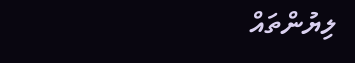ލިޔުންތައް